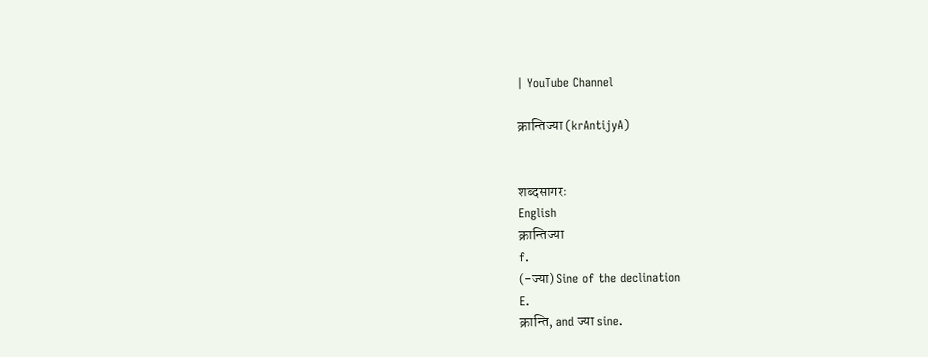| YouTube Channel

क्रान्तिज्या (krAntijyA)


शब्दसागरः
English
क्रान्तिज्या
f.
(-ज्या) Sine of the declination
E.
क्रान्ति, and ज्या sine.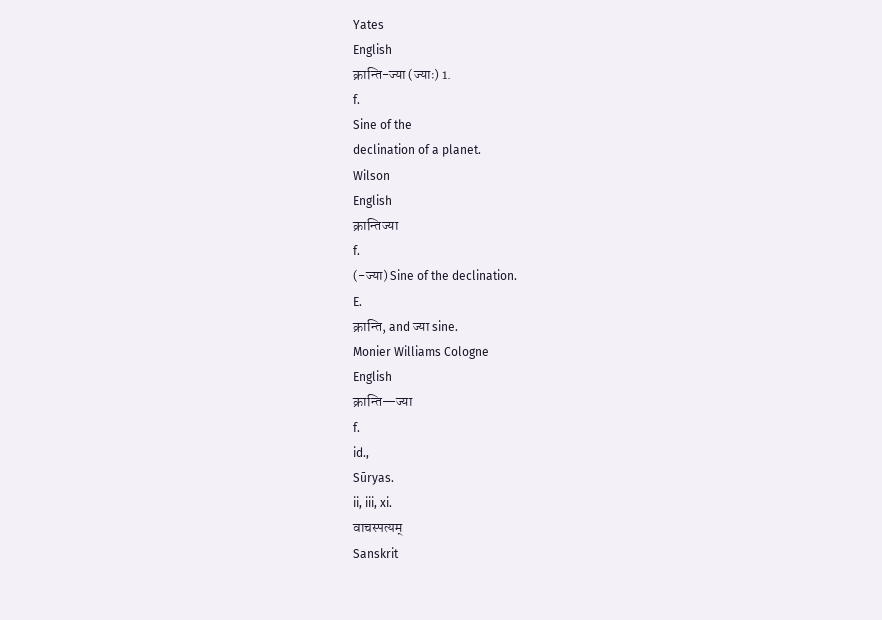Yates
English
क्रान्ति-ज्या (ज्याः) 1.
f.
Sine of the
declination of a planet.
Wilson
English
क्रान्तिज्या
f.
(-ज्या) Sine of the declination.
E.
क्रान्ति, and ज्या sine.
Monier Williams Cologne
English
क्रान्ति—ज्या
f.
id.,
Sūryas.
ii, iii, xi.
वाचस्पत्यम्
Sanskrit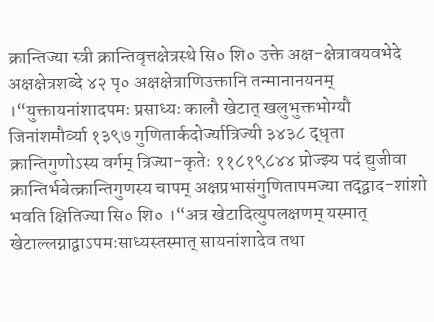क्रान्तिज्या स्त्री क्रान्तिवृत्तक्षेत्रस्थे सि० शि० उक्ते अक्ष-क्षेत्रावयवभेदे अक्षक्षेत्रशब्दे ४२ पृ० अक्षक्षेत्राणिउक्तानि तन्मानानयनम् ।“युक्तायनांशादपमः प्रसाध्यः कालौ खेटात् खलुभुक्तभोग्यौ जिनांशमौर्व्या १३९७ गुणितार्कदोर्ज्यात्रिज्यी ३४३८ द्धृता क्रान्तिगुणोऽस्य वर्गम् त्रिज्या-कृतेः ११८१९८४४ प्रोज्झ्य पदं द्युजीवा क्रान्तिर्भबेत्क्रान्तिगुणस्य चापम् अक्षप्रभासंगुणितापमज्या तद्द्वाद-शांशो भवति क्षितिज्या सि० शि० ।“अत्र खेटादित्युपलक्षणम् यस्मात् खेटाल्लग्नाद्वाऽपमःसाध्यस्तस्मात् सायनांशादेव तथा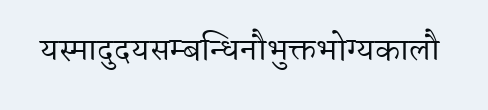यस्मादुदयसम्बन्धिनौभुक्तभोग्यकालौ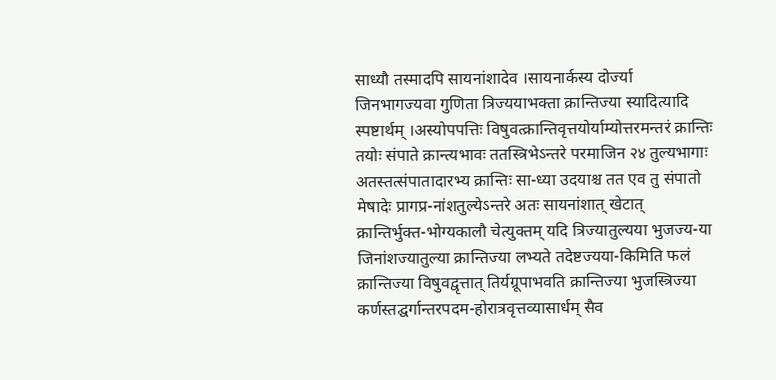साध्यौ तस्मादपि सायनांशादेव ।सायनार्कस्य दोर्ज्या जिनभागज्यवा गुणिता त्रिज्ययाभक्ता क्रान्तिज्या स्यादित्यादि स्पष्टार्थम् ।अस्योपपत्तिः विषुवत्क्रान्तिवृत्तयोर्याम्योत्तरमन्तरं क्रान्तिः तयोः संपाते क्रान्त्यभावः ततस्त्रिभेऽन्तरे परमाजिन २४ तुल्यभागाः अतस्तत्संपातादारभ्य क्रान्तिः सा-ध्या उदयाश्च तत एव तु संपातो मेषादेः प्रागप्र-नांशतुल्येऽन्तरे अतः सायनांशात् खेटात् क्रान्तिर्भुक्त-भोग्यकालौ चेत्युक्तम् यदि त्रिज्यातुल्यया भुजज्य-या जिनांशज्यातुल्या क्रान्तिज्या लभ्यते तदेष्टज्यया-किमिति फलं क्रान्तिज्या विषुवद्वृत्तात् तिर्यग्रूपाभवति क्रान्तिज्या भुजस्त्रिज्या कर्णस्तद्घर्गान्तरपदम-होरात्रवृत्तव्यासार्धम् सैव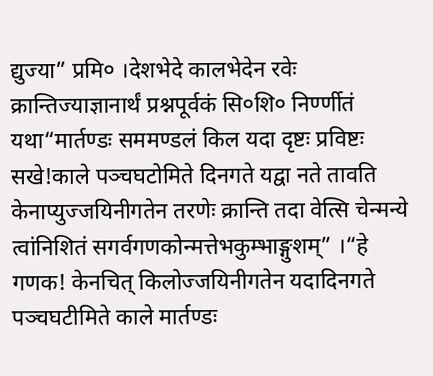द्युज्या” प्रमि० ।देशभेदे कालभेदेन रवेः क्रान्तिज्याज्ञानार्थं प्रश्नपूर्वकं सि०शि० निर्ण्णीतं यथा“मार्तण्डः सममण्डलं किल यदा दृष्टः प्रविष्टः सखे!काले पञ्चघटोमिते दिनगते यद्वा नते तावति केनाप्युज्जयिनीगतेन तरणेः क्रान्ति तदा वेत्सि चेन्मन्ये त्वांनिशितं सगर्वगणकोन्मत्तेभकुम्भाङ्गुशम्” ।“हे गणक! केनचित् किलोज्जयिनीगतेन यदादिनगते पञ्चघटीमिते काले मार्तण्डः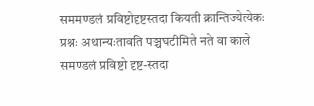सममण्डलं प्रविष्टोदृष्टस्तदा कियती क्रान्तिज्येत्येकः प्रश्नः अथान्यःतावति पञ्चघटीमिते नते वा काले समण्डलं प्रविष्टो दृष्ट-स्तदा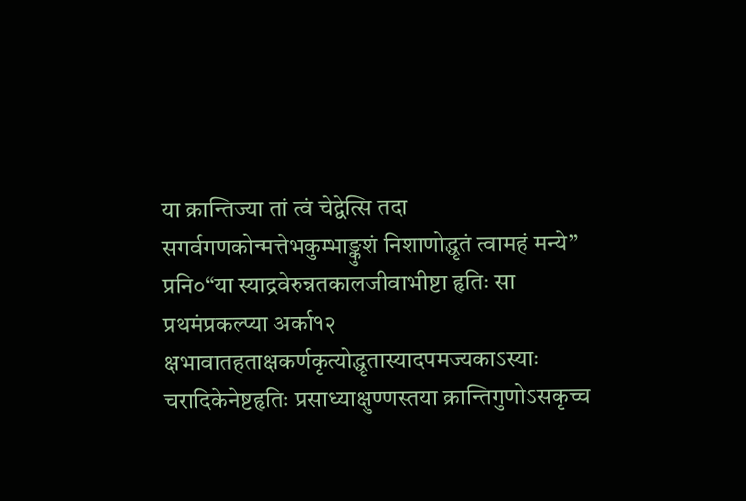या क्रान्तिज्या तां त्वं चेद्वेत्सि तदा सगर्वगणकोन्मत्तेभकुम्भाङ्कुशं निशाणोद्धृतं त्वामहं मन्ये” प्रनि०“या स्याद्रवेरुन्नतकालजीवाभीष्टा हृतिः सा प्रथमंप्रकल्प्या अर्का१२ क्षभावातहताक्षकर्णकृत्योद्धृतास्यादपमज्यकाऽस्याः चरादिकेनेष्टहृतिः प्रसाध्याक्षुण्णस्तया क्रान्तिगुणोऽसकृच्च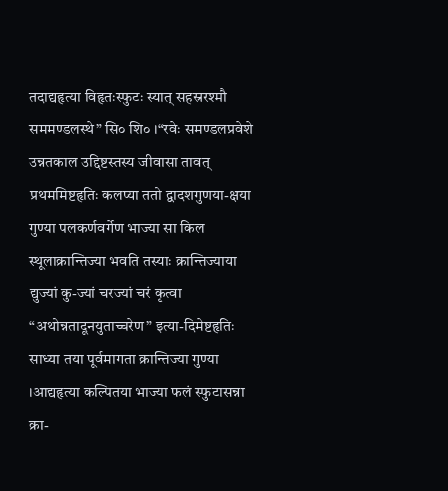तदाद्यहृत्या विहृतःस्फुटः स्यात् सहस्ररश्मौ सममण्डलस्थे” सि० शि० ।“रवेः समण्डलप्रवेशे उन्नतकाल उद्दिष्टस्तस्य जीवासा तावत् प्रथममिष्टहृतिः कलप्या ततो द्वादशगुणया-क्षया गुण्या पलकर्णवर्गेण भाज्या सा किल स्थूलाक्रान्तिज्या भवति तस्याः क्रान्तिज्याया द्युज्यां कु-ज्यां चरज्यां चरं कृत्वा “अथोन्नतादूनयुताच्चरेण” इत्या-दिमेष्टहृतिः साध्या तया पूर्वमागता क्रान्तिज्या गुण्या ।आद्यहृत्या कल्पितया भाज्या फलं स्फुटासन्ना क्रा-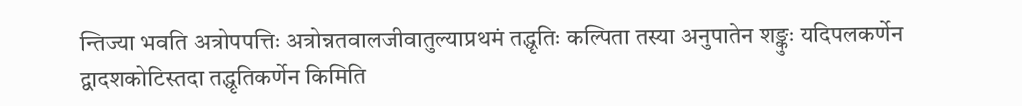न्तिज्या भवति अत्रोपपत्तिः अत्रोन्नतवालजीवातुल्याप्रथमं तद्धृतिः कल्पिता तस्या अनुपातेन शङ्कुः यदिपलकर्णेन द्वादशकोटिस्तदा तद्धृतिकर्णेन किमिति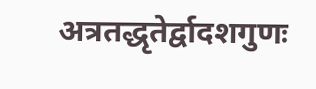अत्रतद्धृतेर्द्वादशगुणः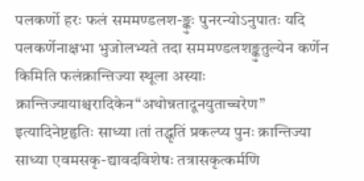पलकर्णो हरः फलं सममण्डलश-ङ्कुः पुनरन्योऽनुपातः यदि पलकर्णेनाक्षभा भुजोलभ्यते तदा सममण्डलशङ्कुतुल्येन कर्णेन किमिति फलंक्रान्तिज्या स्थूला अस्याः क्रान्तिज्यायाश्चरादिकेन“अथोन्नतादूनयुताच्चरेण” इत्यादिनेष्टहृतिः साध्या ।तां तद्धृतिं प्रकल्प्य पुनः क्रान्तिज्या साध्या एवमसकृ-द्यावदविशेषः तत्रासकृत्कर्मणि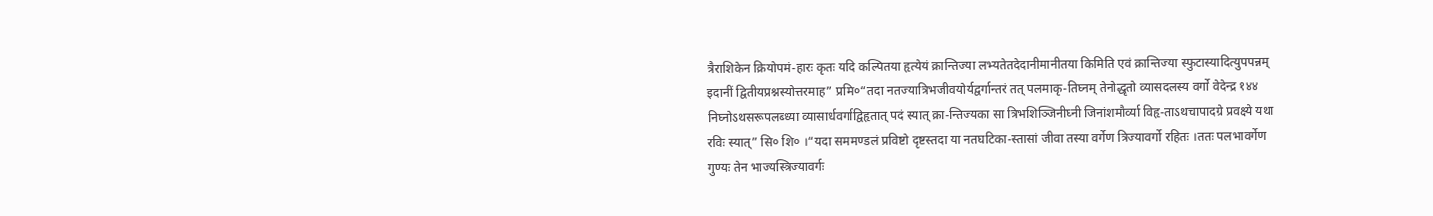त्रैराशिकेन क्रियोपमं-हारः कृतः यदि कल्पितया हृत्येयं क्रान्तिज्या लभ्यतेतदेदानीमानीतया किमिति एवं क्रान्तिज्या स्फुटास्यादित्युपपन्नम् इदानीं द्वितीयप्रश्नस्योत्तरमाह” प्रमि०“तदा नतज्यात्रिभजीवयोर्यद्वर्गान्तरं तत् पलमाकृ-तिघ्नम् तेनोद्धृतो व्यासदलस्य वर्गो वेदेन्द्र १४४ निघ्नोऽथसरूपलब्ध्या व्यासार्धवर्गाद्विहृतात् पदं स्यात् क्रा-न्तिज्यका सा त्रिभशिञ्जिनीघ्नी जिनांशमौर्व्या विहृ-ताऽथचापादग्रे प्रवक्ष्ये यथा रविः स्यात्” सि० शि० ।“यदा सममण्डलं प्रविष्टो दृष्टस्तदा या नतघटिका-स्तासां जीवा तस्या वर्गेण त्रिज्यावर्गो रहितः ।ततः पलभावर्गेण गुण्यः तेन भाज्यस्त्रिज्यावर्गः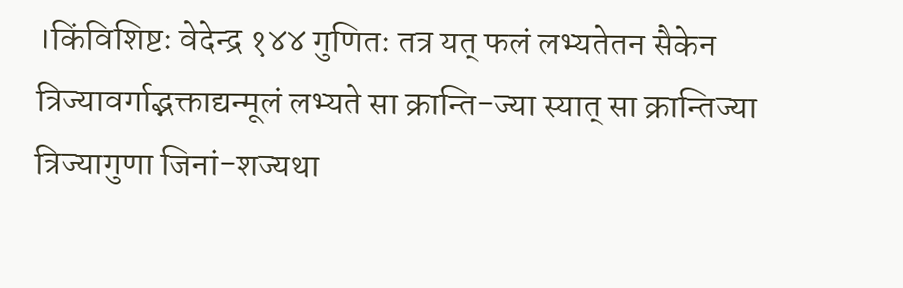।किंविशिष्टः वेदेन्द्र १४४ गुणितः तत्र यत् फलं लभ्यतेतन सैकेन त्रिज्यावर्गाद्भक्ताद्यन्मूलं लभ्यते सा क्रान्ति-ज्या स्यात् सा क्रान्तिज्या त्रिज्यागुणा जिनां-शज्यथा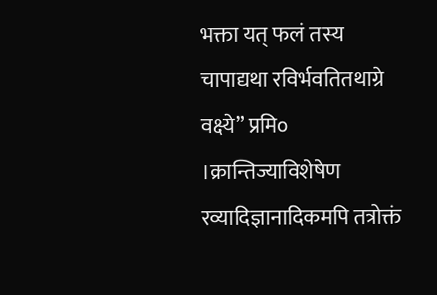भक्ता यत् फलं तस्य चापाद्यथा रविर्भवतितथाग्रे वक्ष्ये” प्रमि० ।क्रान्तिज्याविशेषेण रव्यादिज्ञानादिकमपि तत्रोक्तं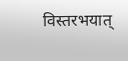विस्तरभयात्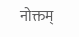नोक्तम्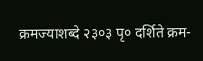क्रमज्याशब्दे २३०३ पृ० दर्शिते क्रम-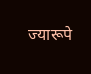ज्यारूपे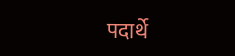पदार्थे